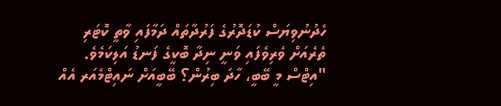ހެދުނުވިޔަސް ކުޑަދޮރުގެ ފަރުދާތައް ދަމާފައި ވާތީ ކޮޓަރި ތެރެއަށް ވެރިވެފައި ވަނީ ނިދާ ބޮކީގެ ފަނޑު އަލިކަމެވެ.
"އިޓްސް މީ ބޭބީ، ހާދަ ބިރުން؟ ބޭބީއަށް ނައިޓްމެއަރ އެއް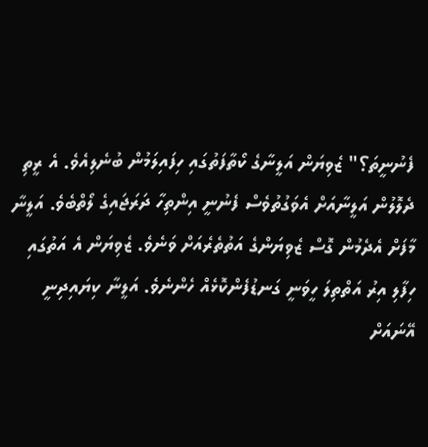ފެނުނީތަ؟" ޒެވިޔަން އަލީނާގެ ކޯތާފަތުގައި ހިފައިލަމުން ބުނެލިއެވެ. އެ ރީތި ދެލޮލުން އަލީނާއަށް އެވަގުތުވެސް ފެނުނީ އިންތިހާ ދަރަޖައިގެ ލޯތްބެވެ. އަލީނާ މާފަށް އެދެމުން ގޮސް ޒެވިޔަންގެ އަތުތެރެއަށް ވަނެވެ. ޒެވިޔަން އެ އަތުގައި ހިފާލި އިރު އަތްތިލަ ހީވަނީ ގަނޑުފެންކޮޅެއް ހެންނެވެ. އަލީނާ ކިޔައިދިނީ އޭނައަށް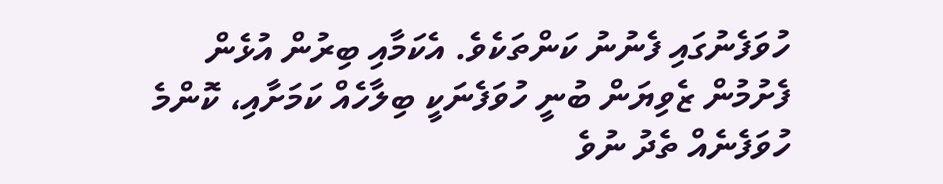ހުވަފެނުގައި ފެނުނު ކަންތަކެވެ. އެކަމާއި ބިރުން އުޅެން ފެށުމުން ޒެވިޔަން ބުނީ ހުވަފެނަކީ ބިލާހެއް ކަމަށާއި، ކޮންމެ ހުވަފެނެއް ތެދު ނުވެ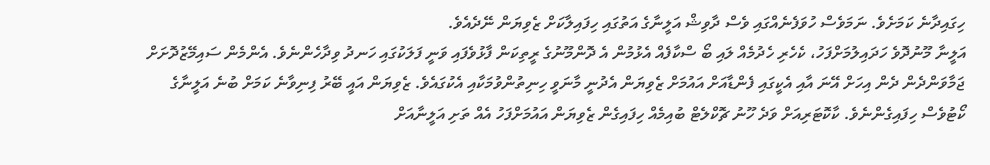ހިގައިދާނެ ކަމަށެވެ. ނަމަވެސް ހުވަފެނެއްގައި ވެސް ދާވިޝް އަލީނާގެ އަތުގައި ހިފައިލާކަށް ޒެވިޔަން ނޭދެއެވެ.
އަލީނާ މޫނުދޮވެ ހަދައިލުމަށްފަހު، ކެހެރި ހެދުމެއް ލައި ބޯ ސްކާފެއް އެޅުމުން އެ ދޮންމޫނުގެ ރީތިކަން ފާޅުވެފައި ވަނީ ފަލަކުގައި ހަނދު ވިދާހެންނެވެ. އެންމެން ސައިމޭޒުދޮށަށް ޖަމާވަންދެން ދެން އިހަށް އޭނަ އާއި އެކީގައި ފެންޑާއަށް އައުމަށް ޒެވިޔަން އެދުނީ މާނަވީ ހިނިތުންވުމަކާއި އެކުގައެވެ. ޒެވިޔަން އައީ ބޭރު ފިނިވާނެ ކަމަށް ބުނެ އަލީނާގެ ކޯޓުވެސް ހިފައިގެންނެވެ. ކާކޮޓަރިއަށް ވަދެ ހޫނު ޗޮކްލެޓް ބުއިމެއް ހިފައިގެން ޒެވިޔަން އައުމަށްފަހު އެއް ތަށި އަލީނާއަށް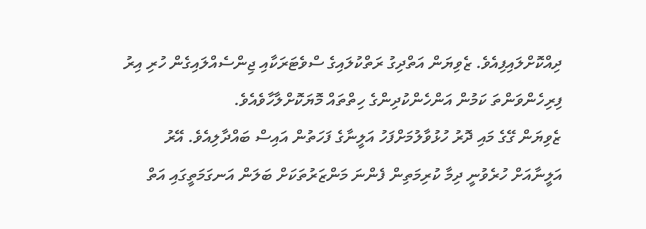ދިއްކޮށްލައިފިއެވެ. ޒެވިޔަން އަތްދިގު ރަތްކުލައިގެ ސްވެޓަރަކާއި ޖިންސެއްލައިގެން ހުރި އިރު ފިރިހެންވަންތަ ކަމުން އަންހެންކުދިންގެ ހިތްތައް މޮޔަކޮށްލާހާވެއެވެ.
ޒެވިޔަން ގޭގެ މައި ދޮރު ހުޅުވާލުމަށްފަހު އަލީނާގެ ފަހަތުން އައިސް ބައްދާލިއެވެ. އޭރު އަލީނާއަށް ހުރެވުނީ ދިމާ ކުރިމަތިން ފެންނަ މަންޒަރުތަކަށް ބަލަން އަނގަމަތީގައި އަތް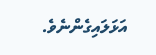އަޅަލައިގެންނެވެ.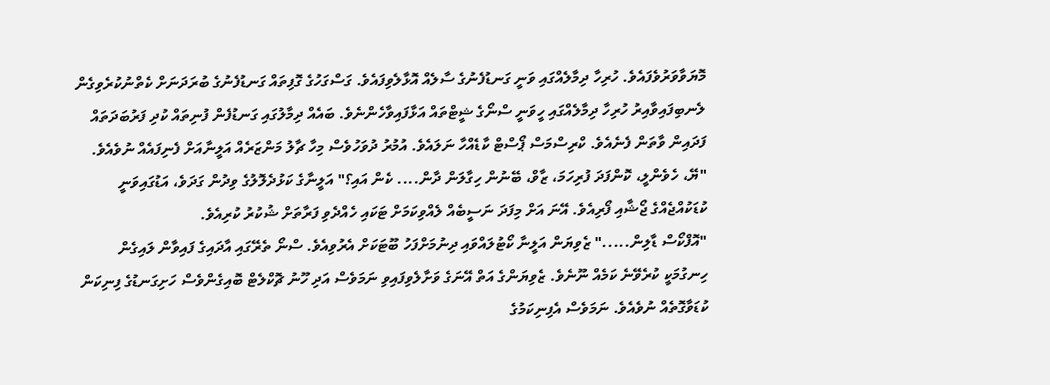މޮޔަވާވަރުވެފައެވެ. ހުރިހާ ދިމާލެއްގައި ވަނީ ގަނޑުފެނުގެ ސާލެއް އޮޅާލެވިފައެވެ. ގަސްގަހުގެ ގޮފިތައް ގަނޑުފެނުގެ ބުރަދަނަށް ކެތްނުކުރެވިގެން ލެނބިފައިވާއިރު ހުރިހާ ދިމާލެއްގައި ހީވަނީ ސްނޯގެ ޝީޓްތައް އަޅާފައިވާހެންނެވެ. ބައެއް ދިމާލުގައި ގަނޑުފެން ފުނިތައް ކުދި ފަރުބަދަތައް ފަދައިން ވާތަން ފެނެއެވެ. ކްރިސްމަސް ޕޯސްޓް ކާޑެއްހާ ނަލައެވެ. އުމުރު ދުވަހުވެސް މިހާ ޗާލު މަންޒަރެއް އަލީނާއަށް ފެނިފައެއް ނުވެއެވެ.
"ޔޭ، ހެވެންލީ، ކޮންފަދަ ފުރިހަމަ، ޒާވް، ބޭނުން ހިގާލަން ދާން.... ކެން އައި؟" އަލީނާގެ ކަޅުދެލޮލުގެ ވިދުން ގަދަވެ، އަޑުގައިވަނީ ކުޑަކުއްޖެއްގެ ޖޯޝާއި ފޯރިއެވެ. އޭނަ އަށް މިފަދަ ނަސީބެއް ލެއްވިކަމަށް ޓަކައި ހެއްދެވި ފަރާތަށް ޝުކުރު ކުރިއެވެ.
"އޮފްކޯސް ޑާލިން....." ޒެވިޔަން އަލީނާ ކޯޓުލައްވައި ދިނުމަށްފަހު ބޫޓަކަށް އެރުވިއެވެ. ސްނޯ ތެރޭގައި އާދައިގެ ފައިވާން ލައިގެން ހިނގުމަކީ ކުރެވޭނެ ކަމެއް ނޫނެވެ. ޒެވިޔަންގެ އަތް އޭނަގެ ވަށާލެވިފައިވި ނަމަވެސް އަދި ހޫނު ޗޮކްލެޓް ބޮއިގެންވެސް ހަށިގަނޑުގެ ފިނިކަން ކުޑަވާގޮތެއް ނުވެއެވެ. ނަމަވެސް އެފިނިކަމުގެ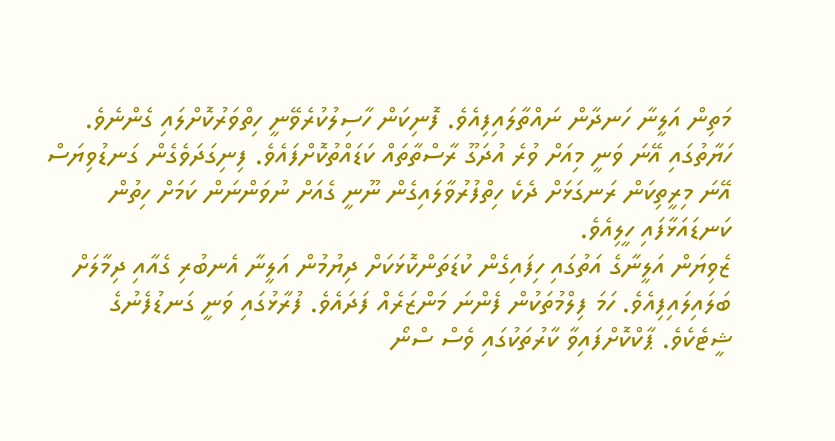މަތިން އަލީނާ ހަނދާން ނައްތާލައިފިއެވެ. ފޮނިކަން ހާސިލުކުރެވޭނީ ހިތްވަރުކޮށްލައި ގެންނެވެ. ހަޔާތުގައި އޭނަ ވަނީ މިއަށް ވުރެ އުދަގޫ ރާސްތާތައް ކަޑައްތުކޮށްފައެވެ. ފިނިގަދަވެގެން ގަނޑުވިޔަސް އޭނަ މިރީތިކަން ރަނގަޅަށް ދެކެ ހިތްފުރުވާލައިގެން ނޫނީ ގެއަށް ނުވަންނަން ކަމަށް ހިތުން ކަނޑައަޅާފައި ހީލިއެވެ.
ޒެވިޔަން އަލީނާގެ އަތުގައި ހިފައިގެން ކުޑަތަންކޮޅަކަށް ދިޔުމުން އަލީނާ އެނބުރި ގެއާއި ދިމާލަށް ބަލައިލައިފިއެވެ. ހަމަ ފިލްމުތަކުން ފެންނަ މަންޒަރެއް ފަދައެވެ. ފުރާޅުގައި ވަނީ ގަނޑުފެނުގެ ޝީޓެކެވެ. ޕާކްކޮށްފައިވާ ކާރުތަކުގައި ވެސް ސްނޯ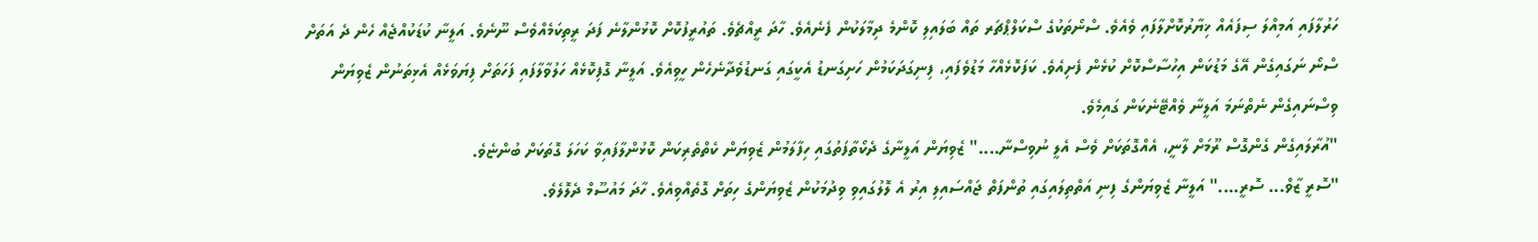ހަރުލާފައި އަމިއްލަ ސިފައެއް ޚިޔާރުކޮށްލާފައި ވެއެވެ. ސްނޯތަކުގެ ސްކަލްޕްޗަރ ތައް ބަލައިލި ކޮންމެ ދިމާލަކުން ފެނެއެވެ. ހާދަ ރީއްޗެވެ. ތައުރީފުކޮށް ކޮޅުންލާނެ ފަދަ ރީތިކަމެއްވެސް ނޫނެވެ. އަލީނާ ކުޑަކުއްޖެއް ހެން ދެ އަތަށް ސްނޯ ނަގައިގެން އޭގެ މަޑުކަން އިހުސާސްކޮށް ކުޅެން ފެށިއެވެ. ކަފަކޮޅެއްހާ މަޑުވެފައި، ފިނިގަދަކަމުން ހަށިގަނޑު އެކީގައި ގަނޑުވެދާނެހެން ހީވިއެވެ. އަލީނާ ގޮފިކޮޅެއް ހަލުވާލާފައި ފަހަތަށް ފިޔަވަޅެއް އެޅިތަނުން ޒެވިޔަން ވިސްނައިގެން ނެތްނަމަ އަލީނާ ވެއްޓޭނެކަން ގައިމެވެ.
"އުރާލައިގެން ގެންގޮސް ރޫމަށް ލާނީ، އެއްގޮތަކަށް ވެސް އެލީ ނުވިސްނާ...." ޒެވިޔަން އަލީނާގެ ދެކޯތާފަތުގައި ހިފާލަމުން ޒެވިޔަން ކެތްތެރިކަން ކޮޅުންލާފައިވާ ކަހަލަ ގޮތަކަށް ބުންޏެވެ.
"ސޮރީ ޒާވް... ސޮރީ...." އަލީނާ ޒެވިޔަންގެ ފިނި އަތްތިލައިގައި ތުންފަތް ޖައްސައިލި އިރު އެ ލޮލުގައިވި ވިދުމަކުން ޒެވިޔަންގެ ހިތަށް ގޮތެއްވިއެވެ. ހާދަ މައުސޫމް ދެލޮލެވެ.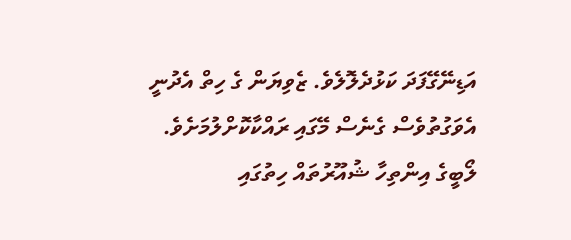އަޑިނޭގޭފަދަ ކަޅުދެލޮލެވެ. ޒެވިޔަން ގެ ހިތް އެދުނީ އެވަގުތުވެސް ގެނެސް މޭގައި ރައްކާކޮށްލުމަށެވެ. ލޯބީގެ އިންތިހާ ޝުއޫރުތައް ހިތުގައި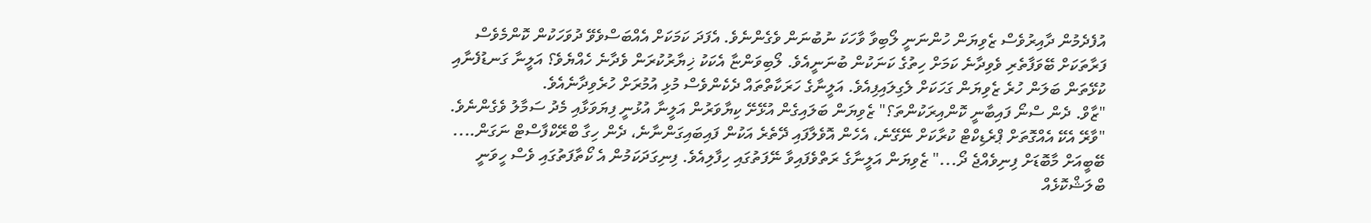އުފެދެމުން ދާއިރުވެސް ޒެވިޔަން ހުންނަނީ ލޯބިވާ ވާހަކަ ނުބުނަން ވެގެންނެވެ. އެފަދަ ކަމަކަށް އެއްބަސްވެވޭ ދުވަހަކުން ކޮންމެވެސް ފަރާތަކަށް ބޭވަފާތެރި ވެވިދާނެ ކަމަށް ހިތުގެ ކަނަކުން ބުނަނީއެވެ. ލޯބިވަންޏާ އެކަކު ޚިޔާރުކުރަން ވެދާނެ ހެއްޔެވެ؟ އަލީނާ ގަނޑުފެނާއި ކުޅޭތަން ބަލަން ހުރެ ޒެވިޔަން ގަހަކަށް ލެގިލައިފިއެވެ. އަލީނާގެ ހަރަކާތްތައް ދެކެންވެސް މުޅި އުމުރަށް ހުރެވިދާނެއެވެ.
"ޒާވް. ދެން ސްނޯ ފައިބާނީ ކޮންއިރަކުންތަ؟" ޒެވިޔަން ބަލައިގެން އުޅޭށޭ ކިޔާވަރުން އަލީނާ އުޅުނީ ފިޔަވަޅާއި މެދު ސަމާލު ވެގެންނެވެ.
"ވާރޭ އެކޭ އެއްގޮތަށް ޕްރެޑިކްޓް ކުރާކަށް ނޭގޭނެ، އެހެން އޮވެލާފައި ދޭތެރެ އަކުން ފައިބައިގަންނާނެ، ދެން ހިގާ ބްރޭކްފާސްޓް ނަގަން.... ބޭބީއަށް މާބޮޑަށް ފިނިވެއްޖެ ދޯ..." ޒެވިޔަން އަލީނާގެ ރަތްވެފައިވާ ނޭފަތުގައި ހިފާލިއެވެ. ފިނިގަދަކަމުން އެ ކޯތާފަތުގައި ވެސް ހީވަނީ ބްލަޝްކޮޅެއް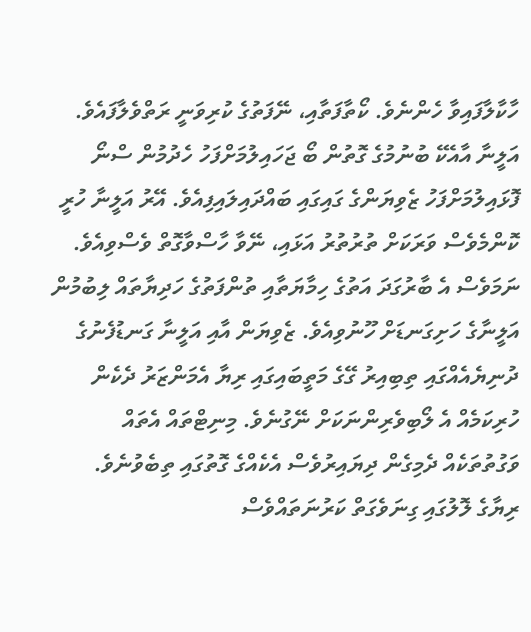ހާކާލާފައިވާ ހެންނެވެ. ކޯތާފަތާއި، ނޭފަތުގެ ކުރިވަނީ ރަތްވެލާފައެވެ.
އަލީނާ އާއެކޭ ބުނުމުގެ ގޮތުން ބޯ ޖަހައިލުމަށްފަހު ހެދުމުން ސްނޯ ފޮޅައިލުމަށްފަހު ޒެވިޔަންގެ ގައިގައި ބައްދައިލައިފިއެވެ. އޭރު އަލީނާ ހުރީ ކޮންމެވެސް ވަރަކަށް ތުރުތުރު އަޅައި، ނޭވާ ހާސްވާގޮތް ވެސްވިއެވެ. ނަމަވެސް އެ ބާރުގަދަ އަތުގެ ހިމާޔަތާއި ތުންފަތުގެ ހަދިޔާތައް ލިބުމުން އަލީނާގެ ހަށިގަނޑަށް ހޫނުވިއެވެ. ޒެވިޔަން އާއި އަލީނާ ގަނޑުފެނުގެ ދުނިޔެއެއްގައި ތިބިއިރު ގޭގެ މަތީބައިގައި ރިޔާ އެމަންޒަރު ދެކެން ހުރިކަމެއް އެ ލޯބިވެރިންނަކަށް ނޭގުނެވެ. މިނިޓްތައް އެތައް ވަގުތުތަކެއް ދެމިގެން ދިޔައިރުވެސް އެކެއްގެ ގޮތުގައި ތިބެވުނެވެ.
ރިޔާގެ ލޮލުގައި ގިނަވެގަތް ކަރުނަތައްވެސް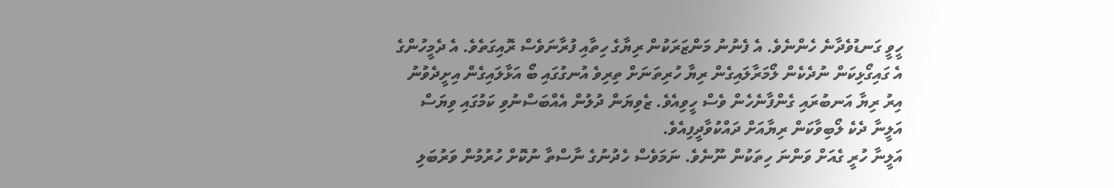ހީވީ ގަނޑުވެދާނެ ހެންނެވެ. އެ ފެނުނު މަންޒަރަކުން ރިޔާގެ ހިތާއި ފުރާނަވެސް ރޮއިގަތެވެ. އެ ދެމީހުންގެ އެ ގައިގޯޅިކަން ނުދެކެން ލޯމަރާލައިގެން ރިޔާ ހުރިތަނަށް ތިރިވެ އުނގުގައި ބޯ އަޅާލައިގެން އިށީދެވުނު އިރު ރިޔާ އަނބުރައި ގެންފާނެހެން ވެސް ހީވިއެވެ. ޒެވިޔަން ދުލުން އެއްބަސްނުވި ކަމުގައި ވިޔަސް އަލީނާ ދެކެ ލޯބިވާކަން ރިޔާއަށް ދައްކުވާދީފިއެވެ.
އަލީނާ ހުރީ ގެއަށް ވަންނަ ހިތަކުން ނޫނެވެ. ނަމަވެސް ހެދުނުގެ ނާސްތާ ނުކޮށް ހުރުމުން ވަރުބަލި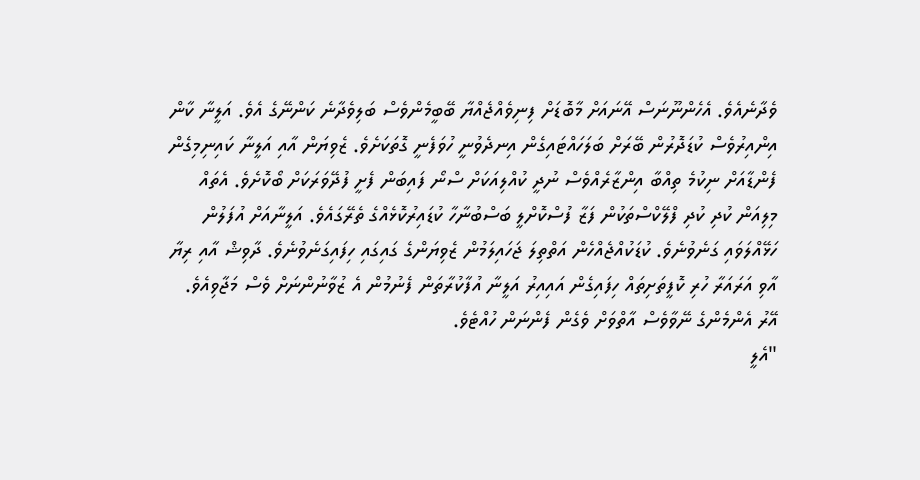ވެދާނެއެވެ. އެހެންނޫނަސް އޭނައަށް މާބޮޑަށް ފިނިވެއްޖެއްޔާ ބޭބީމެންވެސް ބަލިވެދާނެ ކަންނޭގެ އެވެ. އަލީނާ ކާން އިންއިރުވެސް ކުޑަދޮރުން ބޭރަށް ބަލަހައްޓައިގެން އިނދެވުނީ ހުވަފެނީ ގޮތަކަށެވެ. ޒެވިޔަން އާއި އަލީނާ ކައިނިމިގެން ފެންޑާއަށް ނިކުމެ ތިއްބާ އިންޒާރެއްވެސް ނުދީ ކުއްލިއަކަށް ސްނޯ ފައިބަން ފެށީ ފުދޭވަރަކަށް ބޯކޮށެވެ. އެތައް މިލިއަން ކުދި ކުދި ފްލޭކްސްތަކުން ފަޒާ ފުސްކޮށްލީ ބަސްބުނާހާ ކުޑައިރުކޮޅެއްގެ ތެރޭގައެވެ. އަލީނާއަށް އުފަލުން ހަޅޭއްލަވައި ގަނެވުނެވެ. ކުޑަކުއްޖެއްހެން އަތްތިލަ ޖަހައިލަމުން ޒެވިޔަންގެ ގައިގައި ހިފައިގަނެވުނެވެ. ދާވިޝް އާއި ރިޔާ އާވި އަރައަރާ ހުރި ކޮފީތަށިތައް ހިފައިގެން އައިއިރު އަލީނާ އުފާކުރާތަން ފެނުމުން އެ ޒުވާނުންނަށް ވެސް މަޖާވިއެވެ. އޭރު އެންމެންގެ ނޭވާވެސް އާތްވަށް ވެގެން ފެންނަން ހުއްޓެވެ.
"އެލީ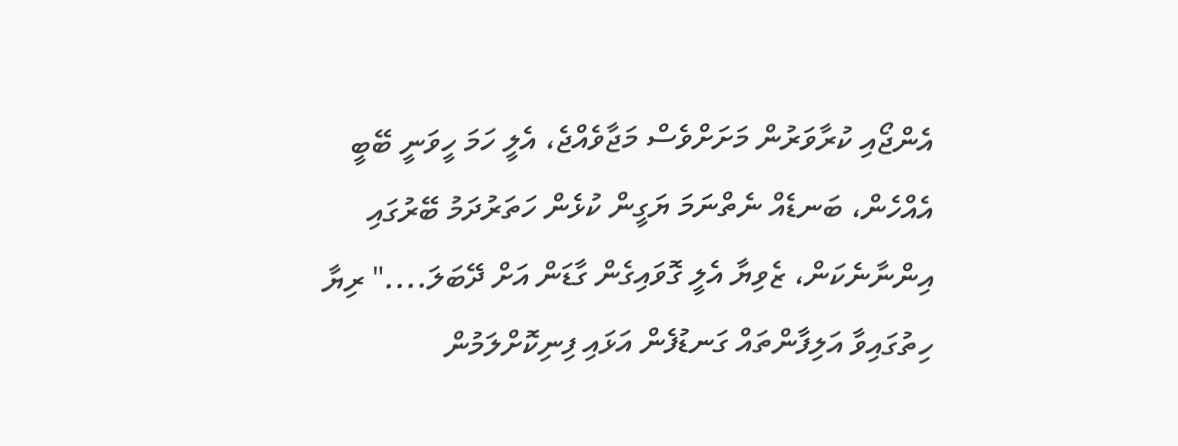އެންޖޯއި ކުރާވަރުން މަށަށްވެސް މަޖާވެއްޖެ، އެލީ ހަމަ ހީވަނީ ބޭބީ އެއްހެން، ބަނޑެއް ނެތްނަމަ ޔަގީން ކުޅެން ހަތަރުދަމު ބޭރުގައި އިންނާނެކަން، ޒެވިޔާ އެލީ ގޮވައިގެން ގާޑަން އަށް ދޭބަލަ...." ރިޔާ ހިތުގައިވާ އަލިފާންތައް ގަނޑުފެން އަޅައި ފިނިކޮށްލަމުން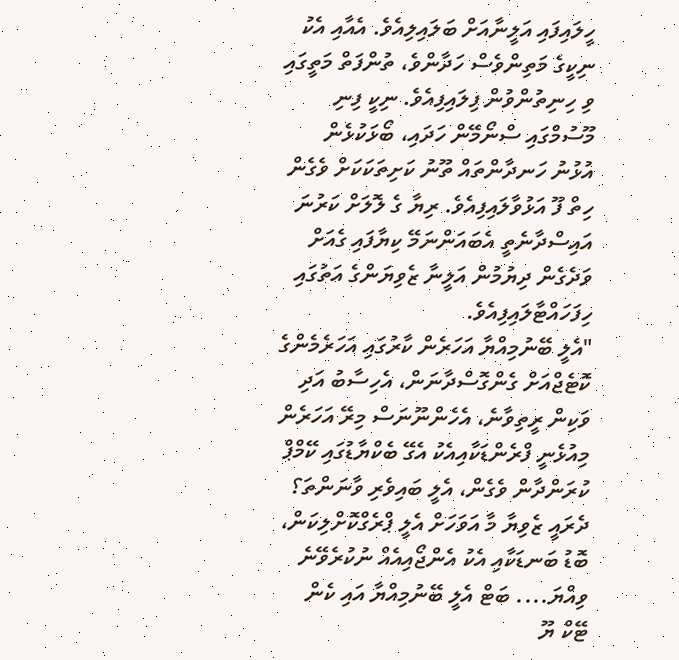ހީލައިފައި އަލީނާއަށް ބަލައިލިއެވެ. އެއާއި އެކު ނިކީގެ މަތިންވެސް ހަދާންވެ، ތުންފަތް މަތީގައި ވި ހިނިތުންވުން ފިލައިފިއެވެ. ނިކީ ފިނި މޫސުމްގައި ސްނޯމޭން ހަދައި، ބޯޅަކުޅެން އުޅުނު ހަނދާންތައް ތޫނު ކަށިތަކަކަށް ވެގެން ހިތް ފޫ އަޅުވާލައިފިއެވެ. ރިޔާ ގެ ލޮލަށް ކަރުނަ އައިސްދާނެތީ އެބައަންނަމޭ ކިޔާފައި ގެއަށް ވަދެގެން ދިޔުމުން އަލީނާ ޒެވިޔަންގެ އަތުގައި ހިފަހައްޓާލައިފިއެވެ.
"އެލީ ބޭނުމިއްޔާ އަހަރެން ކާރުގައި އަހަރެމެންގެ ކޮޓެޖްއަށް ގެންގޮސްދާނަން، އެހިސާބު އަދި ވަކިން ރީތިވާނެ، އެހެންނޫނަސް މިރޭ އަހަރެން މިއުޅެނީ ފްރެންޑަކާއިއެކު އެގޭ ބެކްޔާޑުގައި ކޭމްޕް ކުރަންދާން ވެގެން، އެލީ ބައިވެރި ވާނަންތަ؟ ދެރައީ ޒެވިޔާ މާ އަވަހަށް އެލީ ޕްރެގްކޮށްލިކަން، ބޮޑު ބަނޑަކާއި އެކު އެންޖޯއިއެއް ނުކުރެވޭނެ ވިއްޔަ.... ބަޓް އެލީ ބޭނުމިއްޔާ އައި ކެން ޓޭކް ޔޫ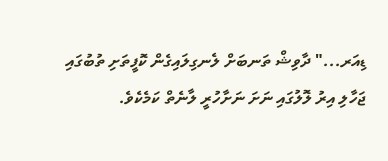ޑިއަރ..." ދާވިޝް ތަނބަށް ލެނގިލައިގެން ކޮފީތަށި ތުބުގައި ޖަހާލި އިރު ލޮލުގައި ނަށަ ނަށާހުރީ ލާނެތް ކަމެކެވެ.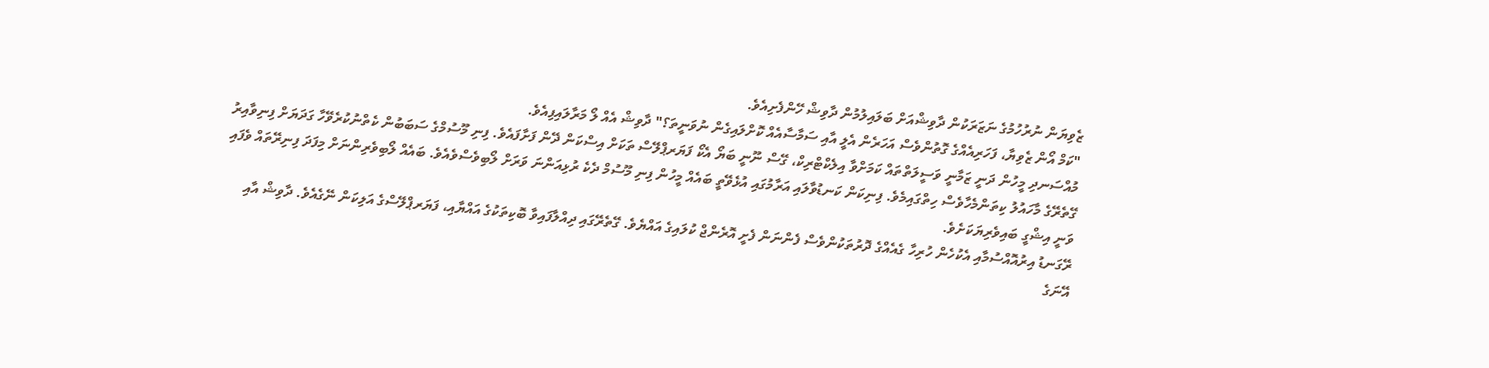ޒެވިޔަން ނުރުހުމުގެ ނަޒަރަކުން ދާވިޝްއަށް ބަލައިލުމުން ދާވިޝް ހޭންފެށިއެވެ.
"ކަމް އޯން ޒެވިޔާ، ފަހަރިއެއްގެ ގޮތުންވެސް އަހަރެން އެލީ އާއި ސަމާސާއެއް ކޮށްލައިގެން ނުވަނީތަ؟" ދާވިޝް އެއް ލޯ މަރާލައިފިއެވެ.
މުއްސަނދި މީހުން ދަނީ ޒަމާނީ ވަސީލަތްތައް ކަމަށްވާ އިލެކްޓްރިކް، ގޭސް ނޫނީ ބަޔޯ އެކޯ ފަޔަރޕްލޭސް ތަކަށް އިސްކަން ދޭން ފަށާފައެވެ. ފިނި މޫސުމްގެ ސަބަބުން ކެތްނުކުރެވޭހާ ގަދަޔަށް ފިނިވާއިރު ގޭތެރޭގެ މާހައުލު ކިތަންމެހާވެސް ހިތްގައިމެވެ. ފިނިކަން ކަނޑުވާލައި އަރާމުގައި އުޅެވޭތީ ބައެއް މީހުން ފިނި މޫސުމް ދެކެ ރުޅިއަންނަ ވަރަށް ލޯބިވެސްވެއެވެ. ބައެއް ލޯބިވެރިންނަށް މިފަދަ ފިނިރޭތައް ވެފައި ވަނީ އިޝްގީ ބައިވެރިޔަކަށެވެ.
ރޭގަނޑު އިރުއޮއްސުމާއި އެކުހެން ހުރިހާ ގެއެއްގެ ދޮރުތަކުންވެސް ފެންނަން ފެށީ އޮރެންޖް ކުލައިގެ އައްޔެވެ. ގޭތެރޭގައި ދިއްލާފައިވާ ބޮކިތަކުގެ އައްޔާއި، ފަޔަރޕްލޭސްގެ އަލިކަން ނޭގެއެވެ. ދާވިޝް އާއި އޭނަގެ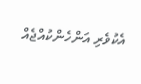އެކުވެރި އަންހެންކުއްޖެއް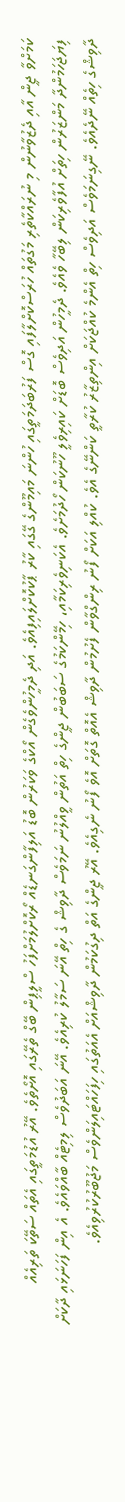ކަމަށްވާ ޖީން އާއި ދެޒުވާނުން މި ނުރައްކާތެރި މަގުތައް ހުރަސްކޮށްލާފައި ގޮސް ފަރުބަދަމަތީގައި ހުންނަ މައިމޫންގެ ގޭގައި ކާރު ޕާކުކޮށްލައިފިއެވެ. އަދި ދެމީހުންވެގެން އޯކްގެ ވަކަރުން ބޮޑު އަލިފާންގަނޑެއް ރޯކޮށްލުމަށްފަހު ސްލީޕިން ބޭގް ތެރޭގައި އޮށޯތެވެ. އޭރު އުޑުމަތީގައި އެތައް ސަތޭކަ ތަރިއެއް ފިޔަޖަހަމުންދާ މަންޒަރުން ހިތަށް އުފާވެރިކަން ލިބޭހާ ވެއެވެ. ދެމީހުން އަދިވެސް ބޮޑަށް ކައިރިވެލީ ހޫނުކަން ހޯދުމަށެވެ. އެކަނިވެރިކަމާއި، ހިމޭންކަމުގެ ސަބަބުން ޖީންގެ ހިތް އަތުން ވީއްލުނު ނަމަވެސް ދާވިޝް ގެ ހިތް އޭނަ ސަމާލު ކުރިއެވެ. އޭނަ އަބަދުވެސް ލިމިޓެއް ބާއްވައެވެ. އެ އިން ފަހަނަޅައި ދާކަށް ދާވިޝްގެ ހިތެއް ނޭދެއެވެ. ނޭގިނަމަވެސް އަދިވެސް ހިތް އެންމެ ކުއްޖަކަށް އިންތިޒާރު ކުރާތީ ކަންނޭގެ އެވެ. ކުއްލި އަކަށް ފޯނު ރިންގްވާން ފެށުމުން ދާވިޝް އެއޮތް ގޮތަށް އޮވެ ފޯނު ނެގިއެވެ. އޭރު ޖީންގެ އަތް ދިގުކަމުން ދާވިޝްއަށް އެއަތުގައި ހިފަހައްޓައިލަންވެސް މަޖުބޫރުކުރުވިއެވެ.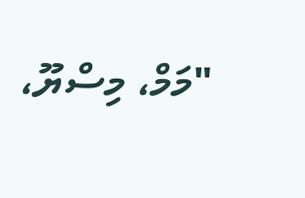"މަމް، މިސްޔޫ،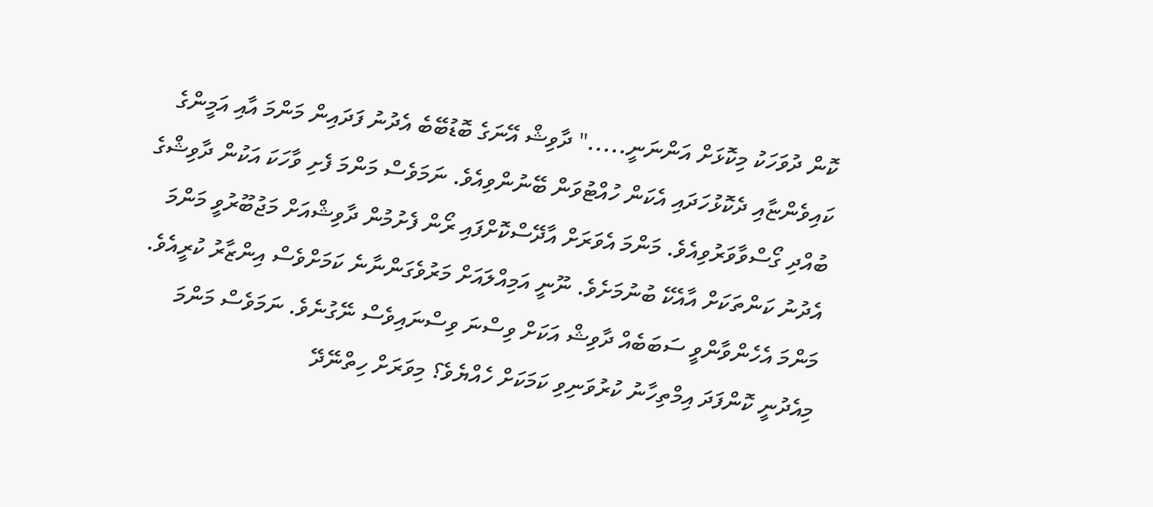ކޮން ދުވަހަކު މިކޮޅަށް އަންނަނީ....." ދާވިޝް އޭނަގެ ބޮޑުބޭބެ އެދުނު ފަދައިން މަންމަ އާއި އަމީންގެ ކައިވެންޏާއި ދެކޮޅުހަދައި އެކަން ހުއްޓުވަން ބޭނުންވިއެވެ. ނަމަވެސް މަންމަ ފެށި ވާހަކަ އަކުން ދާވިޝްގެ ބުއްދި ގޯސްވާވަރުވިއެވެ. މަންމަ އެވަރަށް އާދޭސްކޮށްފައި ރޯން ފެށުމުން ދާވިޝްއަށް މަޖުބޫރުވީ މަންމަ އެދުނު ކަންތަކަށް އާއެކޭ ބުނުމަށެވެ. ނޫނީ އަމިއްލައަށް މަރުވެގަންނާނެ ކަމަށްވެސް އިންޒާރު ކުރީއެވެ. މަންމަ އެހެންވާންވީ ސަބަބެއް ދާވިޝް އަކަށް ވިސްނަ ވިސްނައިވެސް ނޭގުނެވެ. ނަމަވެސް މަންމަ މިއެދުނީ ކޮންފަދަ އިމްތިހާނު ކުރުވަނިވި ކަމަކަށް ހެއްޔެވެ؟ މިވަރަށް ހިތްނޭދޭ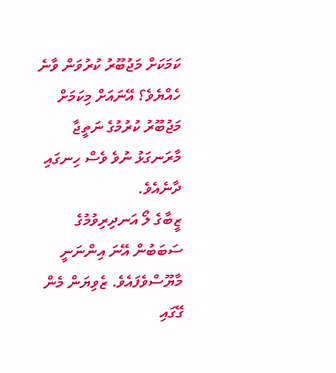ކަމަކަށް މަޖުބޫރު ކުރުވަން ވާނެ ހެއްޔެވެ؟ އޭނައަށް މިކަމަށް މަޖުބޫރު ކުރުމުގެ ނަތީޖާ މާރަނގަޅު ނުވެ ވެސް ހިނގައި ދާނެއެވެ.
ޒީބާގެ ލޯ އަނދިރިވުމުގެ ސަބަބުން އޭނަ އިންނަނީ މާޔޫސްވެފައެވެ. ޒެވިޔަން މެން ގޭގައި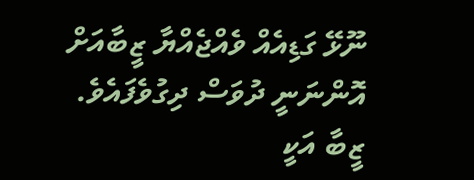ނޫޅޭ ގަޑިއެއް ވެއްޖެއްޔާ ޒީބާއަށް އޮންނަނީ ދުވަސް ދިގުވެފައެވެ. ޒީބާ އަކީ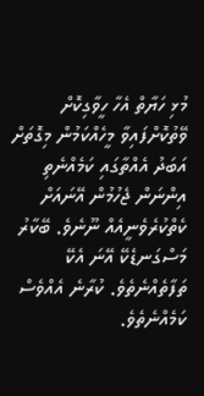މުޅި ހަޔާތް އެހާ ހީވާގިކޮށް ވޭތުކޮށްފައިވާ މީހެއްކަމުން މިގޮތަށް އަބަދު އެއްތާގައި ކަމެއްނެތި އިންނަން ޖެހުމުން އޭނައަށް ކެތްކުރެވެނީއެއް ނޫނެވެ. ބޭކާރު މަސްގަނޑެކޭ އޭނަ އެކޭ ތަފާތެއްނެތެވެ. ކުރާނެ އެއްވެސް ކަމެއްނެތެވެ.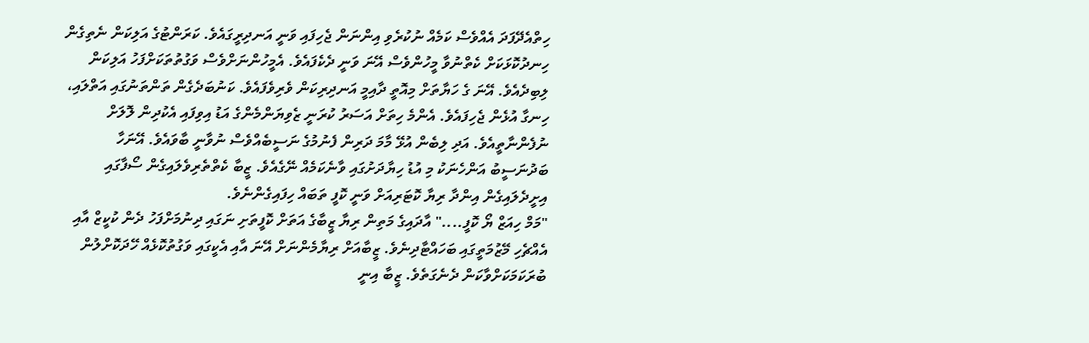ހިތްއެދޭފަދަ އެއްވެސް ކަމެއް ނުކުރެވި އިންނަން ޖެހިފައި ވަނީ އަނދިރީގައެވެ. ކަރަންޓުގެ އަލިކަން ނެތިގެން ހިނދުކޮޅަކަށް ކެތްނުވާ މީހުންވެސް އޭނަ ވަނީ ދެކެފައެވެ. އެމީހުންނަށްވެސް ވަގުތުތަކަށްފަހު އަލިކަން ލިބިދެއެވެ. އޭނަ ގެ ހަޔާތަށް މިއޮތީ ދާއިމީ އަނދިރިކަން ވެރިވެފައެވެ. ކަނުބަދެގެން ތަންތަނުގައި އަތްލައި، ހިނގާ އުޅެން ޖެހިފައެވެ. އެންމެ ހިތަށް އަސަރު ކުރަނީ ޒެވިޔަންމެންގެ އަޑު އިވިފައި އެކުދިން ލޮލަށް ނުފެންނާތީއެވެ. އަދި ލިބެން އުޅޭ މާމަ ދަރިން ފެނުމުގެ ނަސީބެއްވެސް ނުވާނީ ބާވައެވެ. އޭނަހާ ބަދުނަސީބު އަންހެނަކު މި އުޑު ހިޔާދަށުގައި ވާނެކަމެއް ނޭގެއެވެ. ޒީބާ ކެތްތެރިވެލައިގެން ސޯފާގައި އިށީދެލައިގެން އިންދާ ރިޔާ ކޮޓަރިއަށް ވަނީ ކޮފީ ތަބައް ހިފައިގެންނެވެ.
"މަމް ހިއަޒް ޔޯ ކޮފީ...." އާދައިގެ މަތިން ރިޔާ ޒީބާގެ އަތަށް ކޮފީތަށި ނަގައި ދިނުމަށްފަހު ދެން ކުކީޒް އާއި އެއްޗެހި މޭޒުމަތީގައި ބަހައްޓާދިނެވެ. ޒީބާއަށް ރިޔާމެންނަށް އޭނަ އާއި އެކީގައި ވަގުތުކޮޅެއް ހޭދަކޮށްލުން ބުރަކަމަކަށްވާކަން ދެނެގަތެވެ. ޒީބާ އިނީ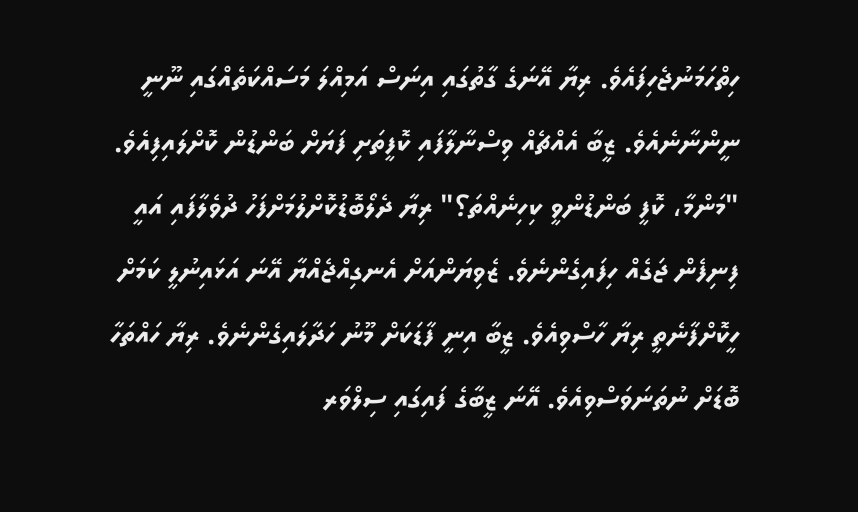ހިތްހަމަނުޖެހިފައެވެ. ރިޔާ އޭނަގެ ގާތުގައި އިނަސް އަމިއްލަ މަސައްކަތެއްގައި ނޫނީ ނީންނާނެއެވެ. ޒީބާ އެއްޗެއް ވިސްނާލާފައި ކޮފީތަށި ފަޔަށް ބަންޑުން ކޮށްލައިފިއެވެ.
"މަންމާ، ކޮފީ ބަންޑުންވީ ކިހިނެއްތަ؟" ރިޔާ ދެލޯބޮޑުކޮށްލުމަށްފަހު ދުވެލާފައި އައީ ފިނިފެން ޖަގެއް ހިފައިގެންނެވެ. ޒެވިޔަންއަށް އެނގިއްޖެއްޔާ އޭނަ އަޅައިނުލީ ކަމަށް ހީކޮށްފާނެތީ ރިޔާ ހާސްވިއެވެ. ޒީބާ އިނީ ފާޑަކަށް މޫނު ހަދާލައިގެންނެވެ. ރިޔާ ހައްތަހާ ބޮޑަށް ނުތަނަވަސްވިއެވެ. އޭނަ ޒީބާގެ ފައިގައި ސިލްވަރ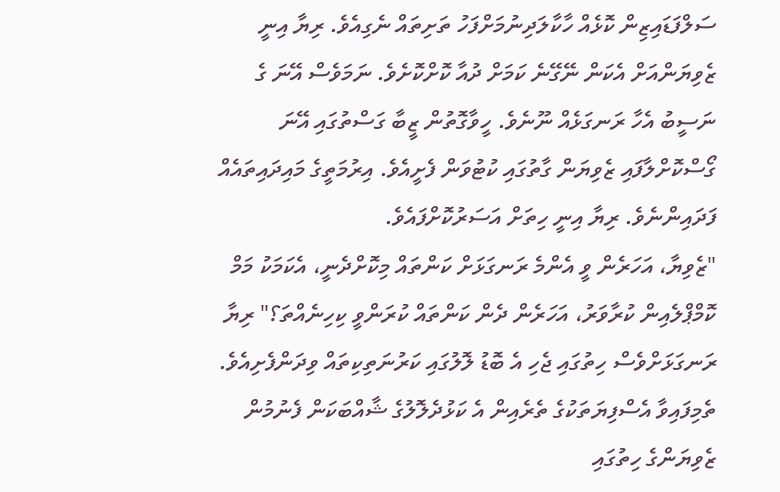ސަލްފަޑައިޒިން ކޮޅެއް ހާކާލަދިނުމަށްފަހު ތަށިތައް ނެގިއެވެ. ރިޔާ އިނީ ޒެވިޔަންއަށް އެކަން ނޭގޭނެ ކަމަށް ދުއާ ކޮށްކޮށެވެ. ނަމަވެސް އޭނަ ގެ ނަސީބު އެހާ ރަނގަޅެއް ނޫނެވެ. ހީވާގޮތުން ޒީބާ ގަސްތުގައި އޭނަ ގޯސްކޮށްލާފައި ޒެވިޔަން ގާތުގައި ކުޓުވަން ފެށީއެވެ. އިރުމަތީގެ މައިދައިތައެއް ފަދައިންނެވެ. ރިޔާ އިނީ ހިތަށް އަސަރުކޮށްފައެވެ.
"ޒެވިޔާ، އަހަރެން ވީ އެންމެ ރަނގަޅަށް ކަންތައް މިކޮށްދެނީ، އެކަމަކު މަމް ކޮމްޕްލެއިން ކުރާވަރު، އަހަރެން ދެން ކަންތައް ކުރަންވީ ކިހިނެއްތަ؟" ރިޔާ ރަނގަޅަށްވެސް ހިތުގައި ޖެހި އެ ބޮޑު ލޮލުގައި ކަރުނަތިކިތައް ވިދަންފެށިއެވެ. ތެމިފައިވާ އެސްފިޔަތަކުގެ ތެރެއިން އެ ކަޅުދެލޮލުގެ ޝާއްބަކަން ފެނުމުން ޒެވިޔަންގެ ހިތުގައި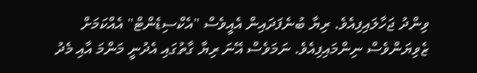ވިންދު ޖަހާލައިފިއެވެ. ރިޔާ ބުނެފަދައިން އެއީވެސް "އެކްސިޑެންޓް" އެއްކަމަށް ޒެވިޔަންވެސް ނިންމައިފިއެވެ. ނަމަވެސް އޭނަ ރިޔާ ގާތުގައި އެދުނީ މަންމަ އާއި މެދު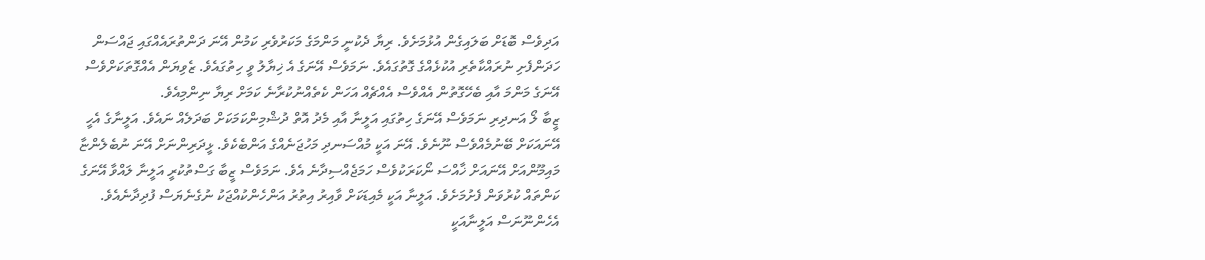އަދިވެސް ބޮޑަށް ބަލައިގެން އުޅުމަށެވެ. ރިޔާ ދެކުނީ މަންމަގެ މަކަރުވެރި ކަމުން އޭނަ ދަންތުރައެއްގައި ޖައްސަން ހަދަންފެށި ނުރައްކާތެރި އުކުޅެއްގެ ގޮތުގައެވެ. ނަމަވެސް އޭނަގެ އެ ޚިޔާލު ވީ ހިތުގައެވެ. ޒެވިޔަން އެއްގޮތަކަށްވެސް އޭނަގެ މަންމަ އާއި ބެހޭގޮތުން އެއްވެސް އެއްޗެއް އަހަން ކެތެއްނުކުރާނެ ކަމަށް ރިޔާ ނިންމިއެވެ.
ޒީބާ ލޯ އަނދިރި ނަމަވެސް އޭނަގެ ހިތުގައި އަލީނާ އާއި މެދު އޮތް ދުޝްމިންކަމަކަށް ބަދަލެއް ނައެވެ. އަލީނާގެ އެހީ އޭނައަކަށް ބޭނުމެއްވެސް ނޫނެވެ. އޭނަ އަކީ މުއްސަނދި މަހުޖަނެއްގެ އަންބެކެވެ. ޅީދަރިންނަށް އޭނަ ނުބެލެންޏާ މައިމޫންއަށް އޭނައަށް ޚާއްސަ ނޯކަރަކުވެސް ހަމަޖެއްސިދާނެ އެވެ. ނަމަވެސް ޒީބާ ގަސްތުކުރީ އަލީނާ ލައްވާ އޭނަގެ ކަންތައް ކުރުވަން ފެށުމަށެވެ. އަލީނާ އަކީ މެއިޑަކަށް ވާއިރު އިތުރު އަންހެންކުއްޖަކު ނުގެނެޔަސް ފުދިދާނެއެވެ. އެހެންނޫނަސް އަލީނާއަކީ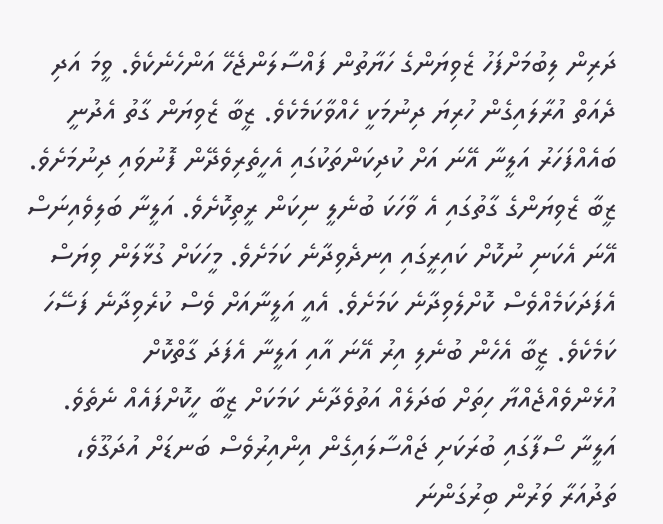ދަރިން ލިބުމަށްފަހު ޒެވިޔަންގެ ހަޔާތުން ފައްސާލަންޖެހޭ އަންހެނެކެވެ. ވީމަ އަދި ދެއަތް އުރާލައިގެން ހުރިޔަ ދިނުމަކީ ހެއްވާކަމެކެވެ. ޒީބާ ޒެވިޔަން ގާތު އެދުނީ ބައެއްފަހަރު އަލީނާ އޭނަ އަށް ކުދިކަންތަކުގައި އެހީތެރިވެދޭން ފޮނުވައި ދިނުމަށެވެ. ޒީބާ ޒެވިޔަންގެ ގާތުގައި އެ ވާހަކަ ބުނެލީ ނިކަން ރީތިކޮށެވެ. އަލީނާ ބަލިވެއިނަސް އޭނަ އެކަނި ނުކޮށް ކައިރީގައި އިނދެވިދާނެ ކަމަށެވެ. މީހަކަށް ގުޅާލަން ވިޔަސް އެފަދަކަމެއްވެސް ކޮށްލެވިދާނެ ކަމަށެވެ. އެއީ އަލީނާއަށް ވެސް ކުރެވިދާނެ ފަސޭހަ ކަމެކެވެ. ޒީބާ އެހެން ބުނެލި އިރު އޭނަ އާއި އަލީނާ އެފަދަ ގާތްކޮށް އުޅެންވެއްޖެއްޔާ ހިތަށް ބަދަލެއް އަތުވެދާނެ ކަމަކަށް ޒީބާ ހީކޮށްފައެއް ނެތެވެ.
އަލީނާ ސޯފާގައި ބުރަކަށި ޖައްސާލައިގެން އިންއިރުވެސް ބަނޑަށް އުދަގޫވެ، ތަދުއަރާ ވަރުން ބިރުގަންނަ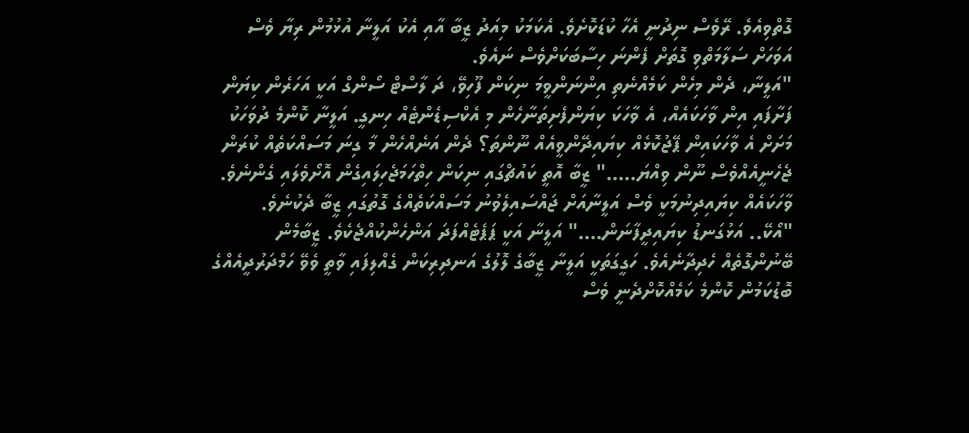ގޮތްވިއެވެ. ރޭވެސް ނިދުނީ އެހާ ކުޑަކޮށެވެ. އެކަމަކު މިއަދު ޒީބާ އާއި އެކު އަލީނާ އުޅުމުން ރިޔާ ވެސް އަވަހަށް ސަލާމަތްވި ގޮތަށް ފެންނަ ހިސާބަކަށްވެސް ނައެވެ.
"އަލީނާ، ދެން މިހެން ކަމެއްނެތި އިންނަންވީމަ ނިކަން ފޫހިވޭ، ދަ ލާސްޓް ސޯންގް އަކީ އަހަރެން ކިޔަން ފަށާފައި އިން ވާހަކައެއް، އެ ވާހަކަ ކިޔަންފެށިތަނާހެން މި އެކްސިޑެންޓެއް ހިނގީ. އަލީނާ ކޮންމެ ދުވަހަކު މަށަށް އެ ވާހަކައިން ޕޭޖުކޮޅެއް ކިޔައިދޭންވީއެއް ނޫންތަ؟ ދެން އަނެއްހެން މާ ގިނަ މަސައްކަތެއް ކުރަން ޖެހެނީއެއްވެސް ނޫން ވިއްޔަ....." ޒީބާ އޮތީ ކައުޗްގައި ނިކަން ހިތްހަމަޖެހިލައިގެން އޮށޯވެލައި ގެންނެވެ. ވާހަކައެއް ކިޔައިދިނުމަކީ ވެސް އަލީނާއަށް ޖައްސައިލެވުނު މަސައްކަތެއްގެ ގޮތުގައި ޒީބާ ދެކުނެވެ.
"އޯކޭ.. އަޅުގަނޑު ކިޔައިދީފާނަން...." އަލީނާ އަކީ ޕަޕެޓެއްފަދަ އަންހެންކުއްޖެކެވެ. ޒީބާމެން ބޭނުންގޮތެއް ހެދިދާނެއެވެ. ހަގީގަތަކީ އަލީނާ ޒީބާގެ ލޮލުގެ އަނދިރިކަން ގެއްލިފައި ވާތީ ވެވޭ ހަމްދަރުދީއެއްގެ ބޮޑުކަމުން ކޮންމެ ކަމެއްކޮށްދެނީ ވެސް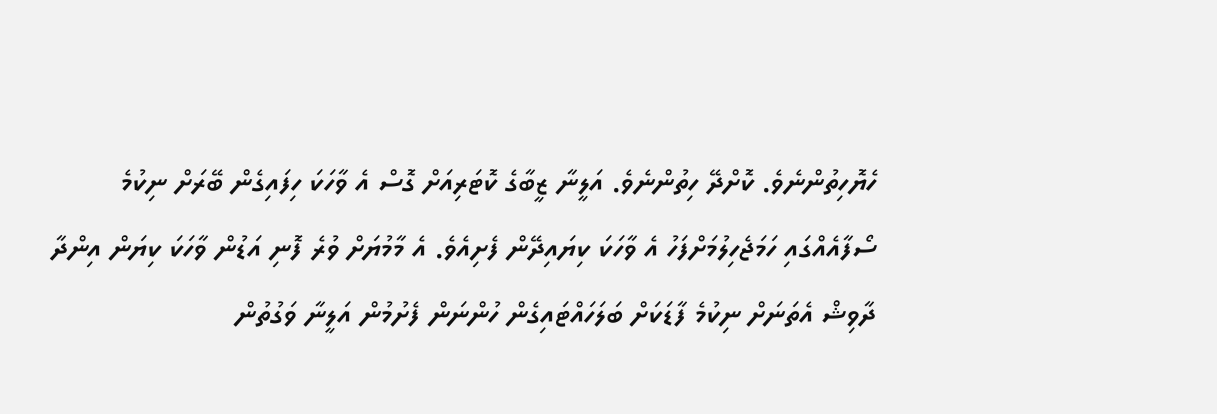ހެޔޮހިތުންނެވެ. ކޮށްދޭ ހިތުންނެވެ. އަލީނާ ޒީބާގެ ކޮޓަރިއަށް ގޮސް އެ ވާހަކަ ހިފައިގެން ބޭރަށް ނިކުމެ ސޯފާއެއްގައި ހަމަޖެހިލުމަށްފަހު އެ ވާހަކަ ކިޔައިދޭން ފެށިއެވެ. އެ މާމުޔަށް ވުރެ ފޮނި އަޑުން ވާހަކަ ކިޔަން އިންދާ ދާވިޝް އެތަނަށް ނިކުމެ ފާޑަކަށް ބަލަހައްޓައިގެން ހުންނަން ފެށުމުން އަލީނާ ވަގުތުން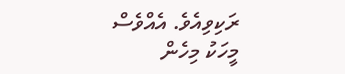ރަކިވިއެވެ. އެއްވެސް މީހަކު މިހެން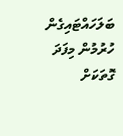ބަލަހައްޓައިގެން ހުރުމުން މިފަދަ ގޮތަކަށް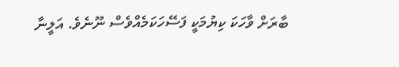ބާރަށް ވާހަކަ ކިޔުމަކީ ފަސޭހަކަމެއްވެސް ނޫނެވެ. އަލީނާ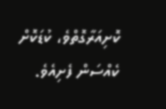ކޮށިއަރާގޮތްވެ، ކުޑަކޮށް ކެއްސަން ފެށިއެވެ.